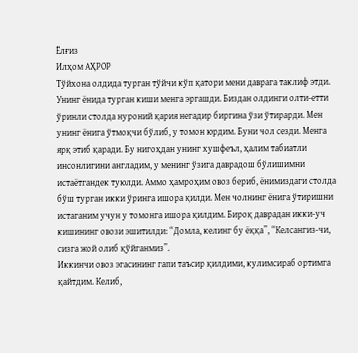Ёлғиз
Илҳом АҲРОР
Тўйхона олдида турган тўйчи кўп қатори мени даврага таклиф этди. Унинг ёнида турган киши менга эргашди. Биздан олдинги олти-етти ўринли столда нуроний қария негадир биргина ўзи ўтирарди. Мен унинг ёнига ўтмоқчи бўлиб, у томон юрдим. Буни чол сезди. Менга ярқ этиб қаради. Бу нигоҳдан унинг хушфеъл, ҳалим табиатли инсонлигини англадим, у менинг ўзига даврадош бўлишимни истаётгандек туюлди. Аммо ҳамроҳим овоз бериб, ёнимиздаги столда бўш турган икки ўринга ишора қилди. Мен чолнинг ёнига ўтиришни истаганим учун у томонга ишора қилдим. Бироқ даврадан икки-уч кишининг овози эшитилди: “Домла, келинг бу ёққа”, “Келсангиз-чи, сизга жой олиб қўйганмиз”.
Иккинчи овоз эгасининг гапи таъсир қилдими, кулимсираб ортимга қайтдим. Келиб,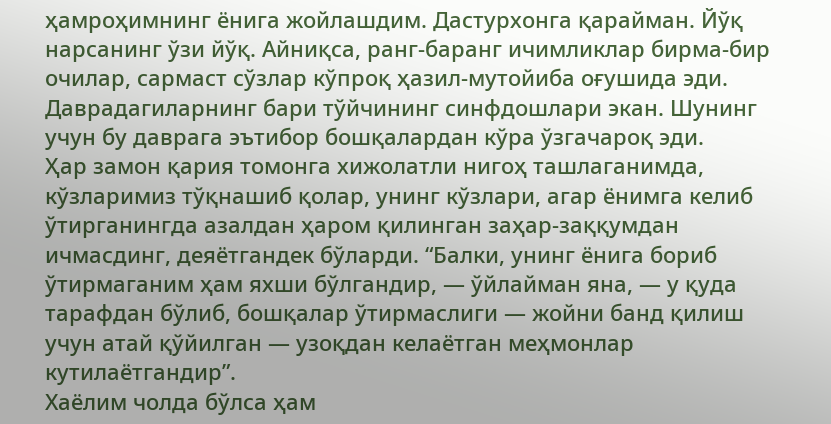ҳамроҳимнинг ёнига жойлашдим. Дастурхонга қарайман. Йўқ нарсанинг ўзи йўқ. Айниқса, ранг-баранг ичимликлар бирма-бир очилар, сармаст сўзлар кўпроқ ҳазил-мутойиба оғушида эди. Даврадагиларнинг бари тўйчининг синфдошлари экан. Шунинг учун бу даврага эътибор бошқалардан кўра ўзгачароқ эди.
Ҳар замон қария томонга хижолатли нигоҳ ташлаганимда, кўзларимиз тўқнашиб қолар, унинг кўзлари, агар ёнимга келиб ўтирганингда азалдан ҳаром қилинган заҳар-заққумдан ичмасдинг, деяётгандек бўларди. “Балки, унинг ёнига бориб ўтирмаганим ҳам яхши бўлгандир, — ўйлайман яна, — у қуда тарафдан бўлиб, бошқалар ўтирмаслиги — жойни банд қилиш учун атай қўйилган — узоқдан келаётган меҳмонлар кутилаётгандир”.
Хаёлим чолда бўлса ҳам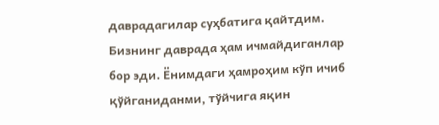даврадагилар суҳбатига қайтдим.
Бизнинг даврада ҳам ичмайдиганлар бор эди. Ёнимдаги ҳамроҳим кўп ичиб қўйганиданми, тўйчига яқин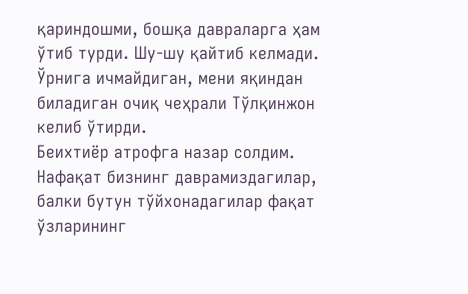қариндошми, бошқа давраларга ҳам ўтиб турди. Шу-шу қайтиб келмади. Ўрнига ичмайдиган, мени яқиндан биладиган очиқ чеҳрали Тўлқинжон келиб ўтирди.
Беихтиёр атрофга назар солдим. Нафақат бизнинг даврамиздагилар, балки бутун тўйхонадагилар фақат ўзларининг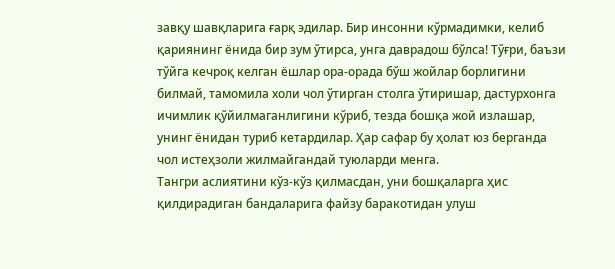завқу шавқларига ғарқ эдилар. Бир инсонни кўрмадимки, келиб қариянинг ёнида бир зум ўтирса, унга даврадош бўлса! Тўғри, баъзи тўйга кечроқ келган ёшлар ора-орада бўш жойлар борлигини билмай, тамомила холи чол ўтирган столга ўтиришар, дастурхонга ичимлик қўйилмаганлигини кўриб, тезда бошқа жой излашар, унинг ёнидан туриб кетардилар. Ҳар сафар бу ҳолат юз берганда чол истеҳзоли жилмайгандай туюларди менга.
Тангри аслиятини кўз-кўз қилмасдан, уни бошқаларга ҳис қилдирадиган бандаларига файзу баракотидан улуш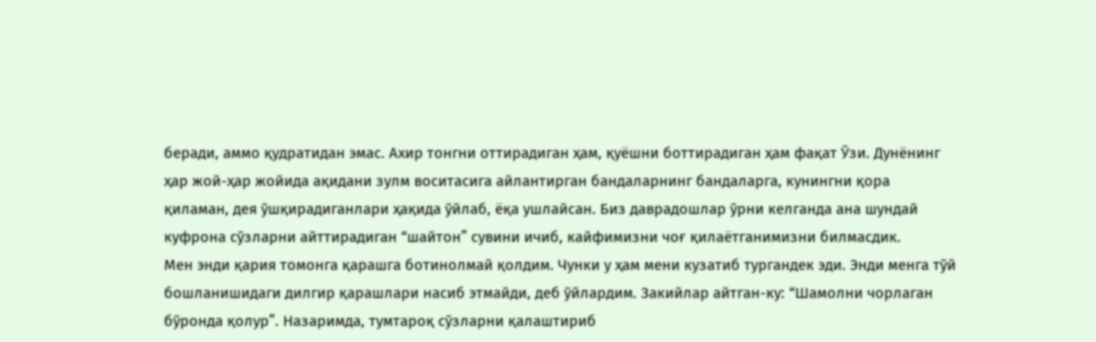беради, аммо қудратидан эмас. Ахир тонгни оттирадиган ҳам, қуёшни боттирадиган ҳам фақат Ўзи. Дунёнинг ҳар жой-ҳар жойида ақидани зулм воситасига айлантирган бандаларнинг бандаларга, кунингни қора қиламан, дея ўшқирадиганлари ҳақида ўйлаб, ёқа ушлайсан. Биз даврадошлар ўрни келганда ана шундай куфрона сўзларни айттирадиган “шайтон” сувини ичиб, кайфимизни чоғ қилаётганимизни билмасдик.
Мен энди қария томонга қарашга ботинолмай қолдим. Чунки у ҳам мени кузатиб тургандек эди. Энди менга тўй бошланишидаги дилгир қарашлари насиб этмайди, деб ўйлардим. Закийлар айтган-ку: “Шамолни чорлаган бўронда қолур”. Назаримда, тумтароқ сўзларни қалаштириб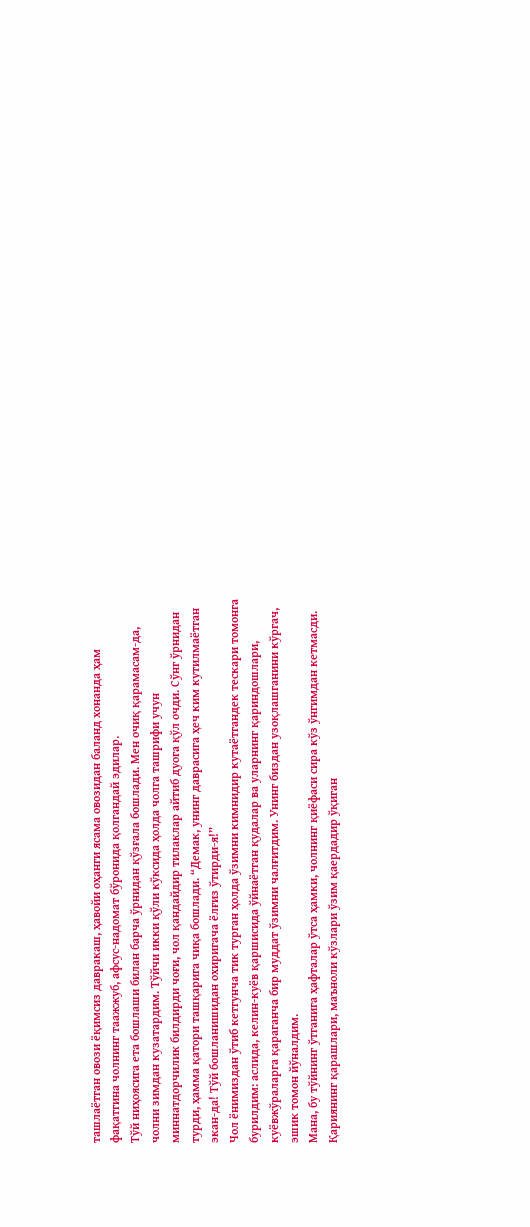ташлаётган овози ёқимсиз давракаш, ҳавойи оҳанги ясама овозидан баланд хонанда ҳам фақатгина чолнинг таажжуб, афсус-надомат бўронида қолгандай эдилар.
Тўй ниҳоясига ета бошлаши билан барча ўрнидан қўзғала бошлади. Мен очиқ қарамасам-да, чолни зимдан кузатардим. Тўйчи икки қўли кўксида ҳолда чолга ташрифи учун миннатдорчилик билдирди чоғи, чол қандайдир тилаклар айтиб дуога қўл очди. Сўнг ўрнидан турди, ҳамма қатори ташқарига чиқа бошлади. “Демак, унинг даврасига ҳеч ким кутилмаётган экан-да! Тўй бошланишидан охиригача ёлғиз ўтирди-я!”
Чол ёнимиздан ўтиб кетгунча тик турган ҳолда ўзимни кимнидир кутаётгандек тескари томонга бурилдим: аслида, келин-куёв қаршисида ўйнаётган қудалар ва уларнинг қариндошлари, куёвжўраларга қараганча бир муддат ўзимни чалғитдим. Унинг биздан узоқлашганини кўргач, эшик томон йўналдим.
Мана, бу тўйнинг ўтганига ҳафталар ўтса ҳамки, чолнинг қиёфаси сира кўз ўнгимдан кетмасди. Қариянинг қарашлари, маъноли кўзлари ўзим қаердадир ўқиган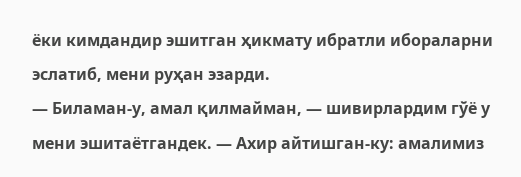ёки кимдандир эшитган ҳикмату ибратли ибораларни эслатиб, мени руҳан эзарди.
— Биламан-у, амал қилмайман, — шивирлардим гўё у мени эшитаётгандек. — Ахир айтишган-ку: амалимиз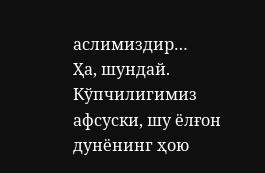аслимиздир…
Ҳа, шундай. Кўпчилигимиз афсуски, шу ёлғон дунёнинг ҳою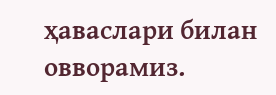ҳаваслари билан овворамиз.